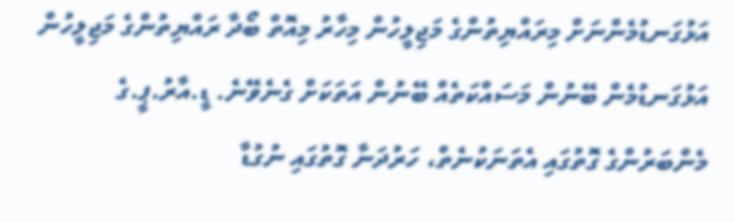އަޅުގަނޑުމެންނަށް މިރައްޔިތުންގެ މަޖިލީހުން މިހާރު މިއޮތް ބޯދާ ރައްޔިތުންގެ މަޖިލީހުން އަޅުގަނޑުމެން ބޭނުން މަސައްކަތެއް ބޭނުން އަތަކަށް ގެނެވޭނެ. ޑީ.އާރު.ޕީ.ގެ މެންބަރުންގެ ގޮތުގައި އެތަނަކުނެތް، ހަރުދަނާ ގޮތުގައި ނުގުޑާ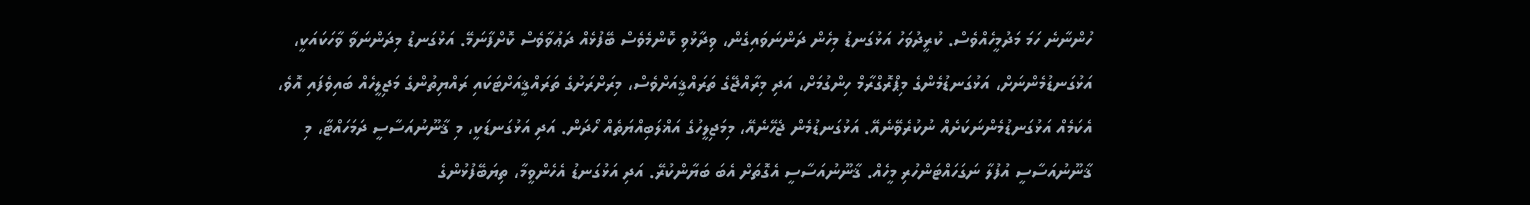ހުންނާނެ ހަމަ މަދުމީހެއްވެސް. ކުރީދުވަހު އަޅުގަނޑު މިހެން ދަންނަވައިގެން، ވިދާޅުވި ކޮންމެވެސް ބޭފުޅެއް ދަޢުވާވެސް ކޮށްފާނަމޭ. އަޅުގަނޑު މިދަންނަވާ ވާހަކައަކީ، އަޅުގަނޑުމެންނަށް، އަޅުގަނޑުމެންގެ މިޕްރޮގްރާމް ހިންގުމަށް، އަދި މިރާއްޖޭގެ ތަރައްޤީއަށްވެސް، މިރަށްރަށުގެ ތަރައްޤީއަށްޓަކައި ރައްޔިތުންގެ މަޖިލީހެއް ބައިވެފައި އޮވެ، އެކަމެއް އަޅުގަނޑުމެންނަކަށެއް ނުކުރެވޭނެއޭ. އަޅުގަނޑުމެން ޖެހޭނެއޭ، މިމަޖިލީހުގެ އަޣްލަބިއްޔަތެއް ހޯދަން. އަދި އަޅުގަނޑަކީ، މި ޤާނޫނުއަސާސީ ދަމަހައްޓާ، މި ޤާނޫނުއަސާސީ އުފުލާ ނަގަހައްޓަންހުރި މީހެއް. ޤާނޫނުއަސާސީ އެގޮތަށް އެބަ ބަޔާންކުރޭ. އަދި އަޅުގަނޑު އެހެންވީމާ، ތިޔަބޭފުޅުންގެ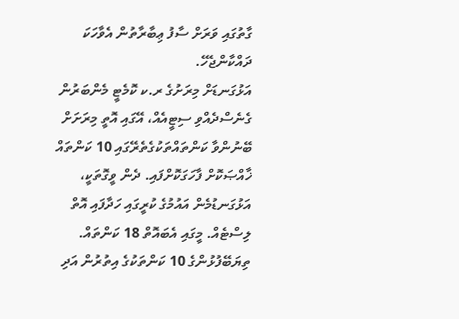ގާތުގައި ވަރަށް ސާފު ޢިބާރާތުން އެވާހަކަ ދައްކާންޖެހޭ.
އަޅުގަނޑަށް މިރަށުގެ ރ.ކ ކޮމެޓީ މެންބަރުން ގެނެސްދެއްވި ސިޓީއެއް، އޭގައި އޮތީ މިރަށަށް ބޭނުންވާ ކަންތައްތަކުގެތެރޭގައި 10 ކަންތައް ޚާއްޞަކޮށް ފާހަގަކޮށްފައި. ދެން ވީގޮތަކީ، އަޅުގަނޑުމެން އައުމުގެ ކުރީގައި ހަދާފައި އޮތް ލިސްޓެއް. މީގައި އެބައޮތް 18 ކަންތައް. ތިޔަބޭފުޅުންގެ 10 ކަންތަކުގެ އިތުރުން އަދި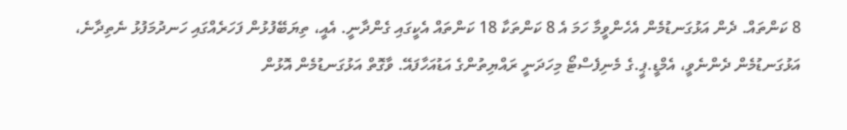8 ކަންތައް. ދެން އަޅުގަނޑުމެން އެހެންވީމާ ހަމަ އެ 8 ކަންތަކާ 18 ކަންތައް އެކީގައި ގެންދާނީ. އެއީ، ތިޔަބޭފުޅުން ފަހަރެއްގައި ހަނދުމަފުޅު ނެތިދާނެ، އަޅުގަނޑުމެން ދެންނެވީ، އެމްޑީ.ޕީ.ގެ މެނިފެސްޓޯ މިހަދަނީ ރައްޔިތުންގެ އަޑުއަހާފައޭ. ވާގޮތް އަޅުގަނޑުމެން އޮޅުން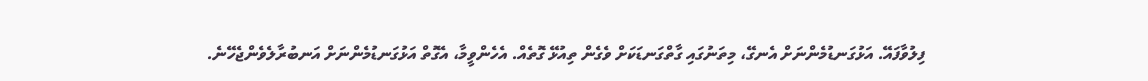ފިލުވާފައޭ. އަޅުގަނޑުމެންނަށް އެނގޭ، މިތަނުގައި ގާތްގަނޑަކަށް ވެގެން ތިއުޅޭ ގޮތެއް. އެހެންވީމާ، އެގޮތް އަޅުގަނޑުމެންނަށް އަނބުރާލެވެންޖެހޭނެ.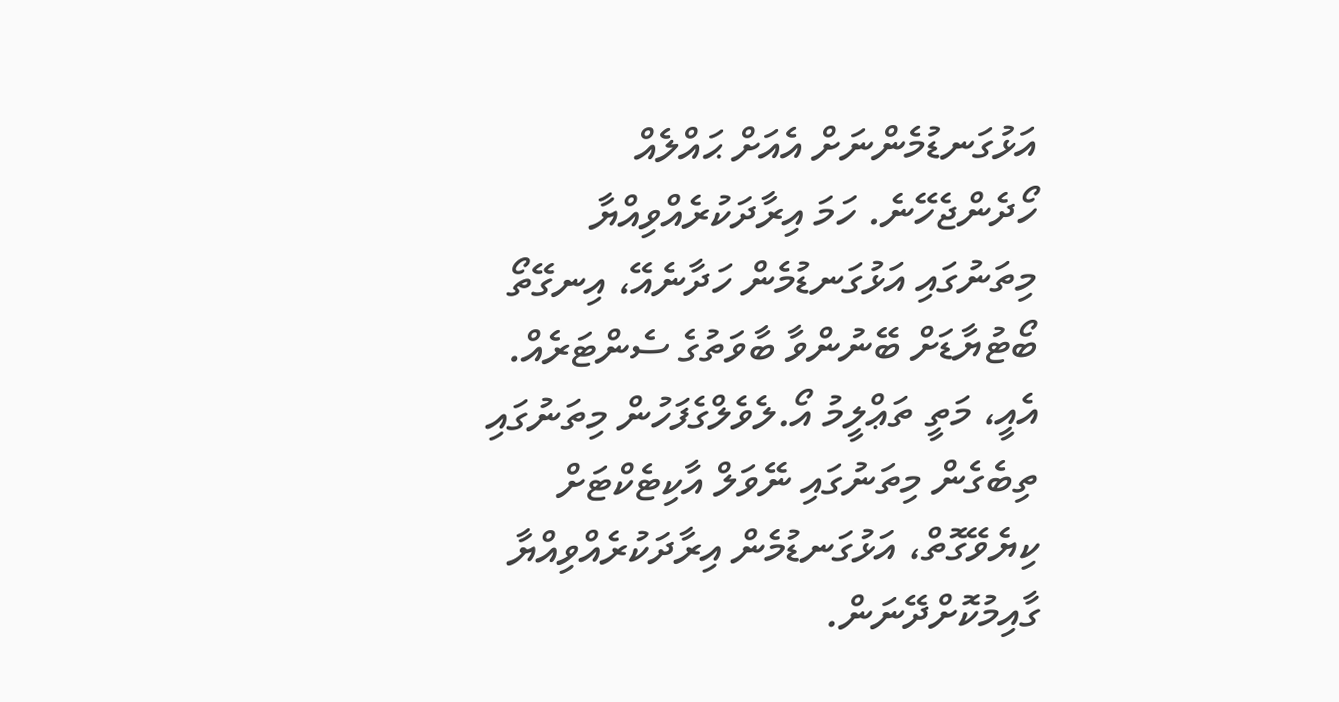އަޅުގަނޑުމެންނަށް އެއަށް ޙައްލެއް ހޯދެންޖެހޭނެ. ހަމަ އިރާދަކުރެއްވިއްޔާ މިތަނުގައި އަޅުގަނޑުމެން ހަދާނެއޭ، އިނގޭތޯ ބޯޓުޔާޑަށް ބޭނުންވާ ބާވަތުގެ ސެންޓަރެއް. އެއީ، މަތީ ތަޢްލީމު އޯ.ލެވެލްގެފަހުން މިތަނުގައި ތިބެގެން މިތަނުގައި ނޭވަލް އާކިޓެކްޓަށް ކިޔެވޭގޮތް، އަޅުގަނޑުމެން އިރާދަކުރެއްވިއްޔާ ގާއިމުކޮށްދޭނަން.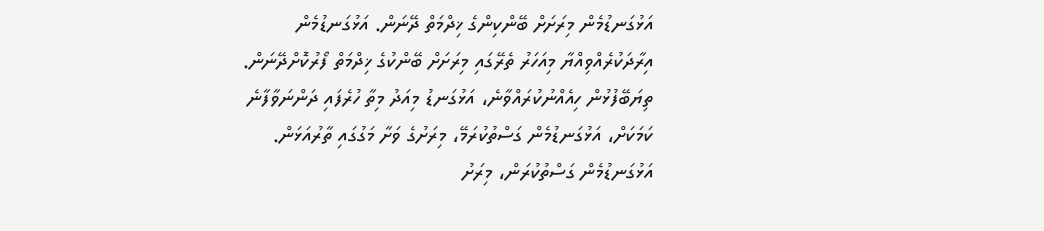އަޅުގަނޑުމެން މިރަށަށް ބޭންކިންގެ ޚިދްމަތް ދޭނަން. އަޅުގަނޑުމެން އިރާދަކުރެއްވިއްޔާ މިއަހަރު ތެރޭގައި މިރަށަށް ބޭންކުގެ ޚިދްމަތް ފޯރުކޮށްދޭނަން. ތިޔަބޭފުޅުން ހިއެއްނުކުރައްވާނެ، އަޅުގަނޑު މިއަދު މިތާ ހުރެފައި ދަންނަވާފާނެ ކަމަކަށް، އަޅުގަނޑުމެން ގަސްތުކުރަމޭ، މިރަށުގެ ވަށާ މަގުގައި ތާރުއަޅަން. އަޅުގަނޑުމެން ގަސްތުކުރަން، މިރަށު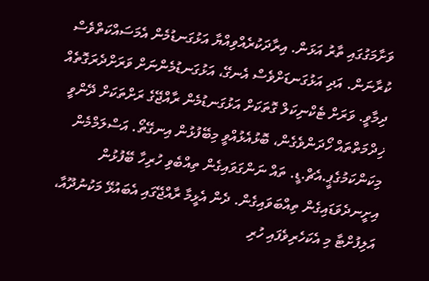ވަށާމަގުގައި ތާރު އަޅަން. އިރާދަކުރެއްވިއްޔާ އަޅުގަނޑުމެން އެމަސައްކަތްވެސް ކުރާނަން. އަދި އަޅުގަނޑަށްވެސް އެނގޭ، އަޅުގަނޑުމެންނަށް ވަރަށްދެރަގޮތެއް ދިމާވީ. ވަރަށް ޓެކްނިކަލް ގޮތަކަށް އަޅުގަނޑުމެން ރާއްޖޭގެ ރަށްތަކަށް ދޭންވީ ޚިދްމަތްތައް ހޯދަންވެގެން، ބޮޅުއެޅުއްވީ މިބޭފުޅުން އިނގޭތޯ. އަސްލަމްމެން މިކަންކަމުގެޕީ.އެޗް.ޑީ. ތައް ނަންގަވައިގެން ތިއްބެވި ހުރިހާ ބޭފުޅުން އިށީނދެވަޑައިގެން ތިއްބަވައިގެން. ދެން އެޅީމާ ރާއްޖޭގައި އެބައުޅޭ މަކުނުދޫއާ، އަލިފުށްޓާ މި އެކަހެރިވެފައި ހުރި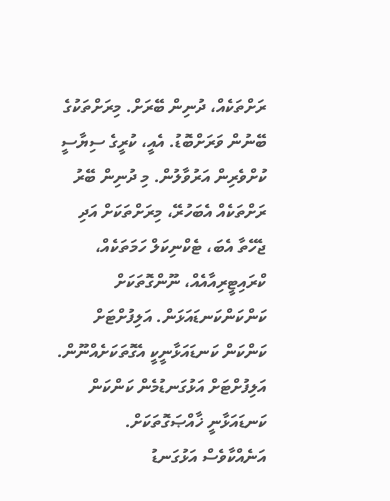ރަށްތަކެއް، ދުނިން ބޭރަށް. މިރަށްތަކުގެ ބޭނުން ވަރަށްބޮޑު. އެއީ، ކުރީގެ ސިޔާސީ ކުށްވެރިން އަރުވާލުން. މި ދުނިން ބޭރު ރަށްތަކެއް އެބަހުރޭ، މިރަށްތަކަށް އަދި ޖެހޭތާ އެބަ، ޓެކްނިކަލް ހަމަތަކެއް، ކްރައިޓީރިއާއެއް، ނޫންގޮތަކަށް ކަންކަންކަނޑައަޅަން. އަލިފުށްޓަށް ކަންކަން ކަނޑައަޅާނީކީ އެގޮތަކަށެއްނޫން. އަލިފުށްޓަށް އަޅުގަނޑުމެން ކަންކަން ކަނޑައަޅާނީ ޚާއްޞަގޮތަކަށް.
އަނެއްކާވެސް އަޅުގަނޑު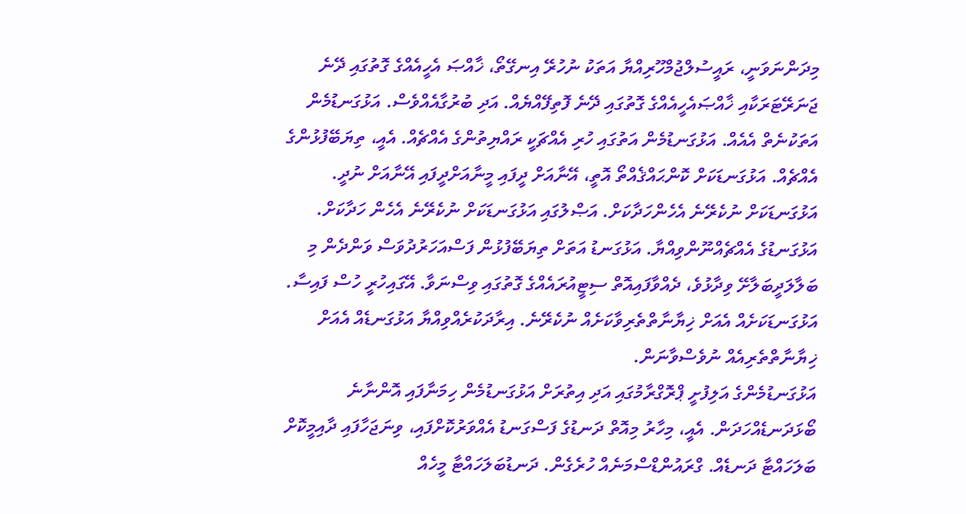މިދަންނަވަނީ، ރައީސުލްޖުމްހޫރިއްޔާ އަތަކު ނުހުރޭ އިނގޭތޯ، ޚާއްޞަ އެހީއެއްގެ ގޮތުގައި ދޭނެ ޖަނަރޭޓަރަކާއި ޚާއްޞައެހީއެއްގެ ގޮތުގައި ދޭނެ ފޮތިފޭއްޔެއް. އަދި ބުރުގާއެއްވެސް. އަޅުގަނޑުމެން އަތަކުނެތް އެއެއް. އަޅުގަނޑުމެން އަތުގައި ހުރި އެއްޗަކީ ރައްޔިތުންގެ އެއްޗެއް. އެއީ، ތިޔަބޭފުޅުންގެ އެއްޗެއް. އަޅުގަނޑަކަށް ކޮންޙައްޤެއްތޯ އޮތީ، އޭނާއަށް ދީފައި މީނާއަށްދީފައި އޭނާއަށް ނުދީ. އަޅުގަނޑަކަށް ނުކެރޭނެ އެހެންހަދާކަށް. އަޞްލުގައި އަޅުގަނޑަކަށް ނުކެރޭނެ އެހެން ހަދާކަށް. އަޅުގަނޑުގެ އެއްޗެއްނޫންވިއްޔާ. އަޅުގަނޑު އަތަށް ތިޔަބޭފުޅުން ފަސްއަހަރުދުވަސް ވަންދެން މި ބަލާލަދީބަލާށޭ ވިދާޅުވެ، ދެއްވާފައިއޮތް ސިޓީއުރައެއްގެ ގޮތުގައި ވިސްނަވާ. އޭގައިހުރީ ހުސް ފައިސާ. އަޅުގަނޑަކަށެއް އެއަށް ޚިޔާނާތްތެރިވާކަށެއް ނުކެރޭނެ. އިރާދަކުރެއްވިއްޔާ އަޅުގަނޑެއް އެއަށް ޚިޔާނާތްތެރިއެއް ނުވެސްވާނަން.
އަޅުގަނޑުމެންގެ އަލިފުށީ ޕްރޮގްރާމުގައި އަދި އިތުރަށް އަޅުގަނޑުމެން ހިމަނާފައި އޮންނާނެ ބޯޅަދަނޑެއްހަދަން. އެއީ، މިހާރު މިއޮތް ދަނޑުގެ ފަސްގަނޑު އެއްވަރުކޮށްފައި، ވިނަޖަހާފައި ދާއިމީކޮށް ބަލަހައްޓާ ދަނޑެއް. ގްރައުންޑްސްމަނެއް ހުރެގެން. ދަނޑުބަލަހައްޓާ މީހެއް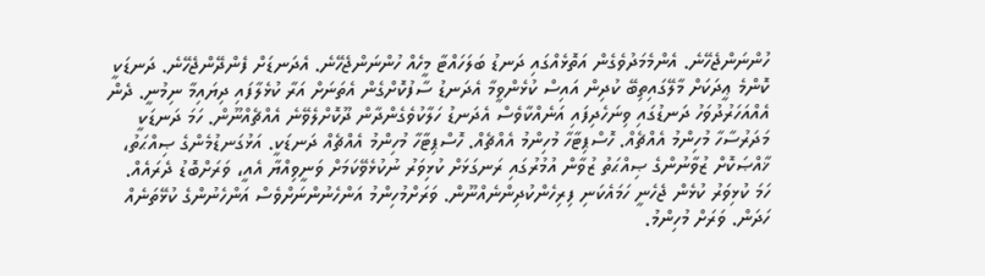ހުންނަންޖެހޭނެ. އެންމެމަދުވެގެން އަތޮޅެއްގައި ދަނޑު ބަލަހައްޓާ މީހެއް ހުންނަންޖެހޭނެ. އެދަނޑަށް ފެންދޭންޖެހޭނެ. ދަނޑަކީ ކޮންމެ ޢީދަކަށް މާލޭގައިތިބޭ ކުދިން އައިސް ކުޅެންވީމާ އެދަނޑު ސާފުކޮށްގެން އެތަނަށް އަރާ ކުޅެލާފައި ދިޔައިމާ ނިމުނީ. ދެން އެއްއަހަރުދުވަހު ދަނޑުގައި ވިނަހެދިފައި އަނެއްކާވެސް އެދަނޑު ހަލާކުވެގެންދާން ދޫކޮށްލެވޭނެ އެއްޗެއްނޫން. ހަމަ ދަނޑަކީ މަދަރުސާހާ މުހިންމު އެއްޗެއް. ހޮސްޕިޓާހާ މުހިންމު އެއްޗެއް. ހޮސްޕިޓާހާ މުހިންމު އެއްޗެއް ދަނޑަކީ. އަޅުގަނޑުމެންގެ ޞިއްޙަތު، ޚާއްޞަކޮށް ޒުވާނުންގެ ޞިއްޙަތު ޒުވާން އުމުރުގައި ރަނގަޅަށް ކުޅިވަރު ނުކުޅެވޭކަމަށް ވަނީވިއްޔާ އެއީ، ވަރަށްބޮޑު ދެރައެއް. ހަމަ ކުޅިވަރު ކުޅެން ޖެހެނީ ހަމައެކަނި ފިރިހެންކުދިންނެއްނޫން. ވަރަށްމުހިންމު އަންހެނުންނަށްވެސް އަންހެނުންގެ ކުޅޭތަނެއް ހަދަން. ވަރަށް މުހިންމު.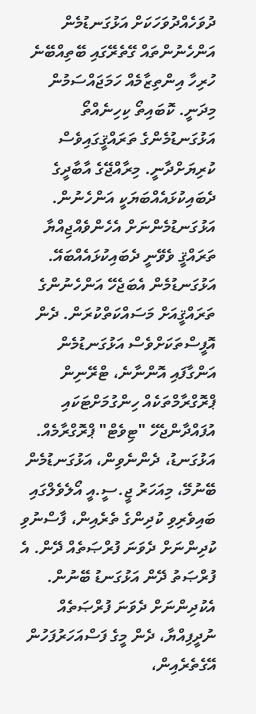ދުވަހެއްދުވަހަކަށް އަޅުގަނޑުމެން އަންހެނުންތައް ގޭތެރޭގައި ބޭތިއްބޭނެ ހުރިހާ އިންތިޒާމެއް ހަމަޖައްސަމުން މިދަނީ. ކޮބައިތޯ ކިހިނެއްތޯ އަޅުގަނޑުމެންގެ ތަރައްޤީގައިވެސް ކުރިޔަށްދާނީ. މިރާއްޖޭގެ އާބާދީގެ ދެބައިކުޅައެއްބަޔަކީ އަންހެނުން. އަޅުގަނޑުމެންނަށް އެހެންވެއްޖިއްޔާ ތަރައްޤީ ވެވޭނީ ދެބައިކުޅައެއްބައޭ. އަޅުގަނޑުމެން އެބަޖެހޭ އަންހެނުންގެ ތަރައްޤީއަށް މަސައްކަތްކުރަން. ދެން އޮފީސްތަކަށްވެސް އަޅުގަނޑުމެން އަންގާފައި އޮންނާނެ، ޓްރޭނިން ޕްރޮގްރާމްތަކެއް ހިންގުމަށްޓަކައި އުފައްދާންޖެހޭ "ޓިވެޓް" ޕްރޮގްރާމެއް. އަޅުގަނޑު، ދެންނެވިން، އަޅުގަނޑުމެން ބޭނުމޭ، މިއަހަރު ޖީ.ސީ.އީ އޯލެވެލްގައި ބައިވެރިވި ކުދިންގެ ތެރެއިން، ފާސްނުވި ކުދިންނަށް ދެވަނަ ފުރްޞަތެއް ދޭން. އެ ފުރްޞަތު ދޭން އަޅުގަނޑު ބޭނުން. އެކުދިންނަށް ދެވަނަ ފުރްޞަތެއް ނުދީފިއްޔާ، ދެން މީގެ ފަސްއަހަރުފަހުން އޭގެތެރެއިން،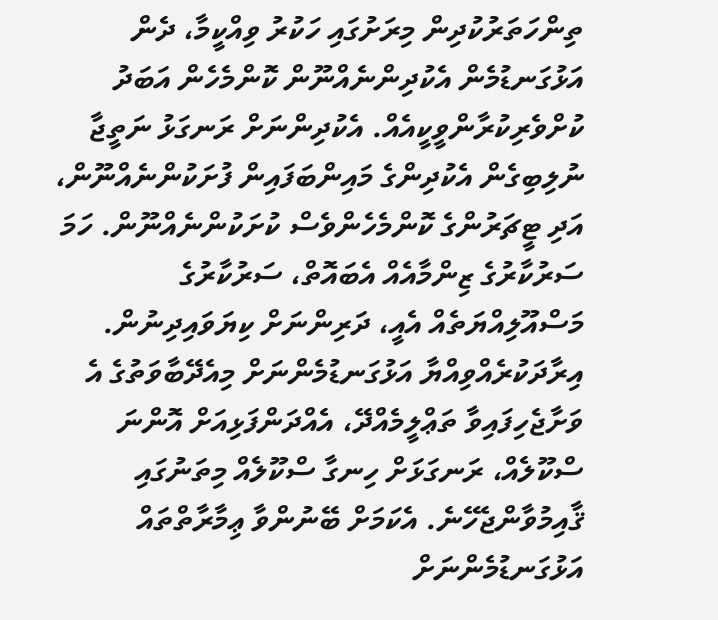ތިންހަތަރުކުދިން މިރަށުގައި ހަކުރު ވިއްކީމާ، ދެން އަޅުގަނޑުމެން އެކުދިންނެއްނޫން ކޮންމެހެން އަބަދު ކުށްވެރިކުރާންވީކީއެއް. އެކުދިންނަށް ރަނގަޅު ނަތީޖާ ނުލިބިގެން އެކުދިންގެ މައިންބަފައިން ފުށަކުންނެއްނޫން، އަދި ޓީޗަރުންގެ ކޮންމެހެންވެސް ކުށަކުންނެއްނޫން. ހަމަ ސަރުކާރުގެ ޒިންމާއެއް އެބައޮތް، ސަރުކާރުގެ މަސްއޫލިއްޔަތެއް އެއީ، ދަރިންނަށް ކިޔަވައިދިނުން. އިރާދަކުރެއްވިއްޔާ އަޅުގަނޑުމެންނަށް މިއެދޭބާވަތުގެ އެ ވަށާޖެހިފައިވާ ތަޢްލީމެއްދޭ، އެއްދަންފަޅިއަށް އޮންނަ ސްކޫލެއް، ރަނގަޅަށް ހިނގާ ސްކޫލެއް މިތަނުގައި ޤާއިމުވާންޖެހޭނެ. އެކަމަށް ބޭނުންވާ ޢިމާރާތްތައް އަޅުގަނޑުމެންނަށް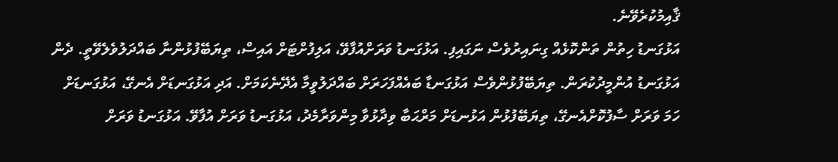ޤާއިމުކުރެވޭނެ.
އަޅުގަނޑު ހިތުން ތަންކޮޅެއް ގިނައިރުވެސް ނަގައިފި. އަޅުގަނޑު ވަރަށްއުފާވޭ، އަލިފުށްޓަށް އައިސް، ތިޔަބޭފުޅުންނާ ބައްދަލުވެލެވޭތީ. ދެން އަޅުގަނޑު އުންމީދުކުރަން. ތިޔަބޭފުޅުންވެސް އަޅުގަނޑާ ބައެއްފަހަރަށް ބައްދަލުވީމާ އެދޭނެކަމަށް. އަދި އަޅުގަނޑަށް އެނގޭ، އަޅުގަނޑަށް ހަމަ ވަރަށް ސާފުކޮށްއެނގޭ، ތިޔަބޭފުޅުން އަޅުނޑަށް މަރްޙަބާ ވިދާޅުވާ މިންވަރާމެދު، އަޅުގަނޑު ވަރަށް އުފާވޭ. އަޅުގަނޑު ވަރަށް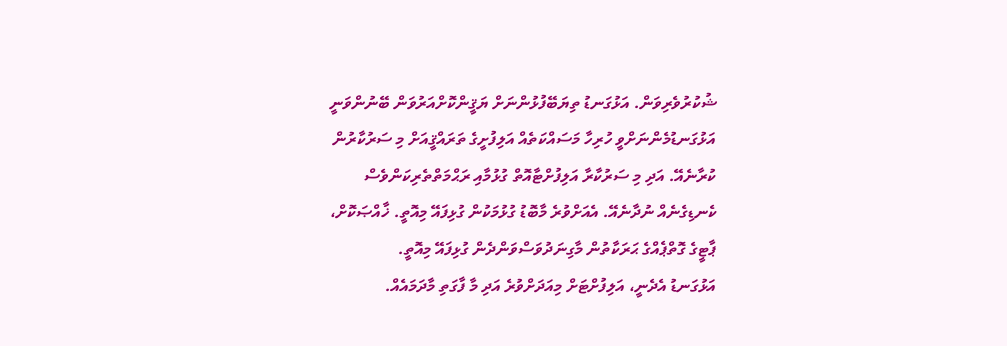ޝުކުރުވެރިވަން. އަޅުގަނޑު ތިޔަބޭފުޅުންނަށް ޔަޤީންކޮށްއަރުވަން ބޭނުންވަނީ އަޅުގަނޑުމެންނަށްވީ ހުރިހާ މަސައްކަތެއް އަލިފުށީގެ ތަރައްޤީއަށް މި ސަރުކާރުން ކުރާނެއޭ. އަދި މި ސަރުކާރާ އަލިފުށްޓާއޮތް ގުޅުމާއި ރަޙްމަތްތެރިކަންވެސް ކެނޑިގެނެއް ނުދާނެއޭ. އެއަށްވުރެ މާބޮޑު ގުޅުމަކުން ގުޅިފައޭ މިއޮތީ. ޚާއްޞަކޮށް، ޕާޓީގެ ގޮތްޕެއްގެ ޙަރަކާތުން މާގިނަދުވަސްވަންދެން ގުޅިފައޭ މިއޮތީ.
އަޅުގަނޑު އެދެނީ، އަލިފުށްޓަށް މިއަދަށްވުރެ އަދި މާ ފާގަތި މާދަމައެއް.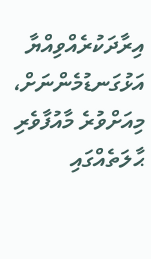އިރާދަކުރެއްވިއްޔާ އަޅުގަނޑުމެންނަށް، މިއަށްވުރެ މާއުފާވެރި ޙާލަތެއްގައި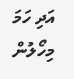އަދި ހަމަ މިހޯލުން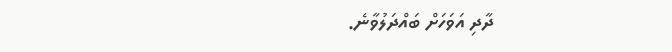ދާދި އަވަހަށް ބައްދަލުވާނެ.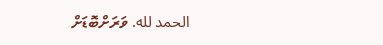الحمد لله. ވަރަށްބޮޑަށް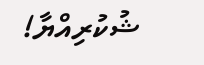ޝުކުރިއްޔާ!